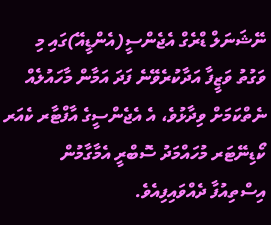ނޭޝަނަލް ޑްރެގް އެޖެންސީ(އެންޑީއޭ)ގައި މި ވަގުތު ވަޒީފާ އަދާކުރެވޭނެ ފަދަ އަމާން މާހައުލެއް ނެތްކަމަށް ވިދާޅުވެ، އެ އެޖެންސީގެ އާފްޓާރ ކެއަރ ކޯޑިނޭޓަރ މުހައްމަދު ސޮބްރީ އެމާގާމުން އިސްތިއުފާ ދެއްވައިފިއެވެ.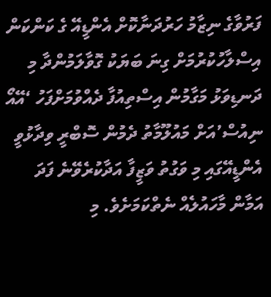ފަރުވާގެ ނިޒާމު ހަރުދަނާކޮށް އެންޑީއޭ ގެ ކަންކަން އިސްލާހުކުރުމަށް ގިނަ ބަޔަކު ގޮވާލަމުންދާ މި ދަނޑިވަޅު މަގާމުން އިސްތިއުފާ ދެއްވުމަށްފަހު ‘އޭއޯ ނިއުސް’އަށް މައުލޫމާތު ދެމުން ސޮބްރީ ވިދާޅުވީ އެންޑީއޭގައި މި ވަގުތު ވަޒީފާ އަދާކުރެވޭނެ ފަދަ އަމާން މާހައުލެއް ނެތްކަމަށެވެ. މި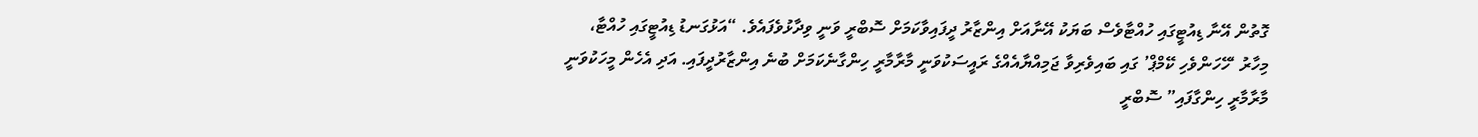ގޮތުން އޭނާ ޑިއުޓީގައި ހުއްޓާވެސް ބަޔަކު އޭނާއަށް އިންޒާރު ދީފައިވާކަމަށް ސޮބްރީ ވަނީ ވިދާޅުވެފައެވެ. “އަޅުގަނޑު ޑިއުޓީގައި ހުއްޓާ، މިހާރު ‘ހޭހަންވެހި ކޭމްޕް’ ގައި ބައިވެރިވާ ޖަމިއްޔާއެއްގެ ރައީސަކުވަނީ މާރާމާރީ ހިންގާނެކަމަށް ބުނެ އިންޒާރުދީފައި. އަދި އެހެން މީހަކުވަނީ މާރާމާރީ ހިންގާފައި” ސޮބްރީ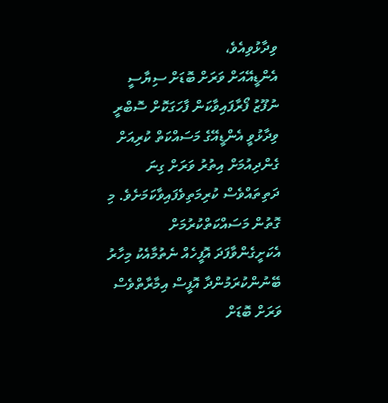ވިދާޅުވިއެވެ،
އެންޑީއޭއަށް ވަރަށް ބޮޑަށް ސިޔާސީ ނުފޫޒު ފޯރާފައިވާކަން ފާހަގަކޮށް ސޮބްރީ ވިދާޅުވީ އެންޑީއޭގެ މަސައްކަތް ކުރިއަށް ގެންދިއުމަށް އިތުރު ވަރަށް ގިނަ ދަތިތައްވެސް ކުރިމަތިވެފައިވާކަމަށެވެ. މި ގޮތުން މަސައްކަތްކުރުމަށް އެކަށީގެންވާފަދަ އޮފީހެއް ނެތުމާއެކު މިހާރު ބޭނުންކުރަމުންދާ އޮފީސް އިމާރާތްވެސް ވަރަށް ބޮޑަށް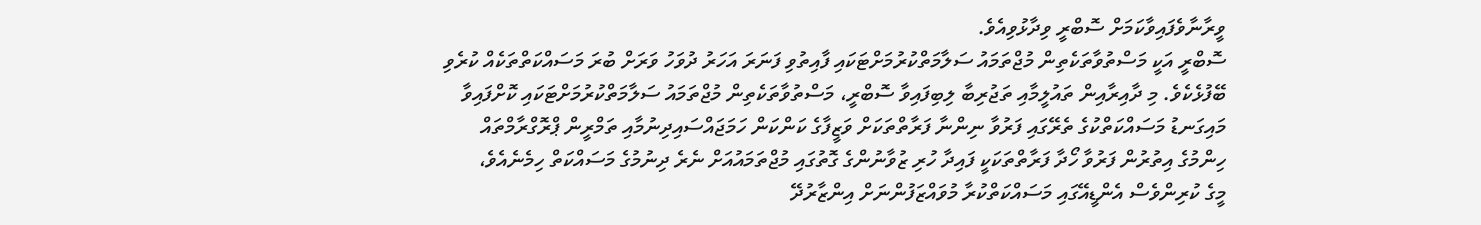ވީރާނާވެފައިވާކަމަށް ސޮބްރީ ވިދާޅުވިއެވެ.
ސޮބްރީ އަކީ މަސްތުވާތަކެތިން މުޖްތަމައު ސަލާމަތްކުރުމަށްޓަކައި ފާއިތުވި ފަނަރަ އަހަރު ދުވަހު ވަރަށް ބުރަ މަސައްކަތްތަކެއް ކުރެވި ބޭފުޅެކެވެ. މި ދާއިރާއިން ތައުލީމާއި ތަޖުރިބާ ލިބިފައިވާ ސޮބްރީ، މަސްތުވާތަކެތިން މުޖްތަމައު ސަލާމަތްކުރުމަށްޓަކައި ކޮށްފައިވާ މައިގަނޑު މަސައްކަތްކުގެ ތެރޭގައި ފަރުވާ ނިންނާ ފަރާތްތަކަށް ވަޒީފާގެ ކަންކަން ހަމަޖައްސައިދިނުމާއި ތަމްރީން ޕްރޮގްރާމްތައް ހިންމުގެ އިތުރުން ފަރުވާ ހޯދާ ފަރާތްތަކަކީ ފައިދާ ހުރި ޒުވާނުންގެ ގޮތުގައި މުޖްތަމައުއަށް ނެރެ ދިނުމުގެ މަސައްކަތް ހިމެނެއެވެ،
މީގެ ކުރިންވެސް އެންޑީއޭގައި މަސައްކަތްކުރާ މުވައްޒަފުންނަށް އިންޒާރުދޭ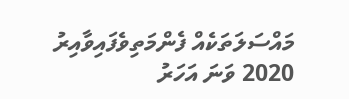މައްސަލަތަކެއް ފެންމަތިވެފައިވާއިރު 2020 ވަނަ އަހަރު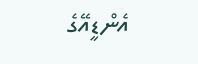އެންޑީއޭގެ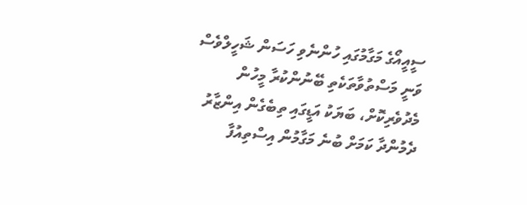ސީއީއޯގެ މަގާމުގައި ހުންނެވި ހަސަން ޝަހީލްވެސް ވަނީ މަސްތުވާތަކެތި ބޭނުންކުރާ މީހުން މެދުވެރިކޮށް، ބަޔަކު އަޑީގައި ތިބެގެން އިންޒާރު ދެމުންދާ ކަމަށް ބުނެ މަގާމުން އިސްތިއުފާ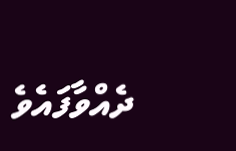ދެއްވާފައެވެ